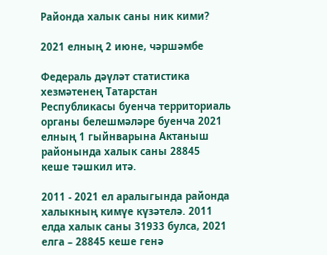Районда халык саны ник кими?

2021 елның 2 июне, чәршәмбе

Федераль дәүләт статистика хезмәтенең Татарстан Республикасы буенча территориаль органы белешмәләре буенча 2021 елның 1 гыйнварына Актаныш районында халык саны 28845  кеше тәшкил итә.

2011 - 2021 ел аралыгында районда халыкның кимүе күзәтелә. 2011 елда халык саны 31933 булса, 2021 елга – 28845 кеше генә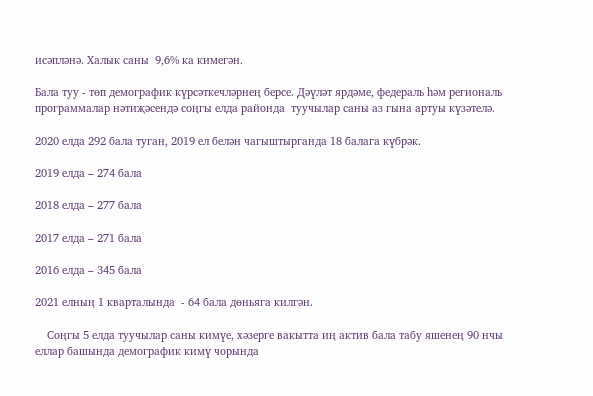исәпләнә. Халык саны  9,6% ка кимегән.

Бала туу - төп демографик күрсәткечләрнең берсе. Дәүләт ярдәме, федераль һәм региональ программалар нәтиҗәсендә соңгы елда районда  туучылар саны аз гына артуы күзәтелә.

2020 елда 292 бала туган, 2019 ел белән чагыштырганда 18 балага күбрәк.

2019 елда – 274 бала

2018 елда – 277 бала

2017 елда – 271 бала

2016 елда – 345 бала

2021 елның 1 кварталында  - 64 бала дөньяга килгән.

    Соңгы 5 елда туучылар саны кимүе, хәзерге вакытта иң актив бала табу яшенең 90 нчы еллар башында демографик кимү чорында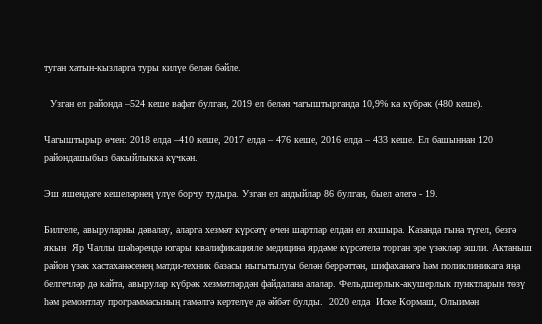туган хатын-кызларга туры килүе белән бәйле.

  Узган ел районда –524 кеше вафат булган, 2019 ел белән чагыштырганда 10,9% ка күбрәк (480 кеше).

Чагыштырыр өчен: 2018 елда –410 кеше, 2017 елда – 476 кеше, 2016 елда – 433 кеше. Ел башыннан 120 райондашыбыз бакыйлыкка күчкән.

Эш яшендәге кешеләрнең үлүе борчу тудыра. Узган ел андыйлар 86 булган, быел әлегә - 19.

Билгеле, авыруларны дәвалау, аларга хезмәт күрсәтү өчен шартлар елдан ел яхшыра. Казанда гына түгел, безгә якын  Яр Чаллы шәһәрендә югары квалификацияле медицина ярдәме күрсәтелә торган эре үзәкләр эшли. Актаныш район үзәк хастаханәсенең матди-техник базасы ныгытылуы белән беррәттән, шифаханәгә һәм поликлиникага яңа белгечләр дә кайта, авырулар күбрәк хезмәтләрдән файдалана алалар. Фельдшерлык-акушерлык пунктларын төзү һәм ремонтлау программасының гамәлгә кертелүе дә әйбәт булды.  2020 елда  Иске Кормаш, Олыимән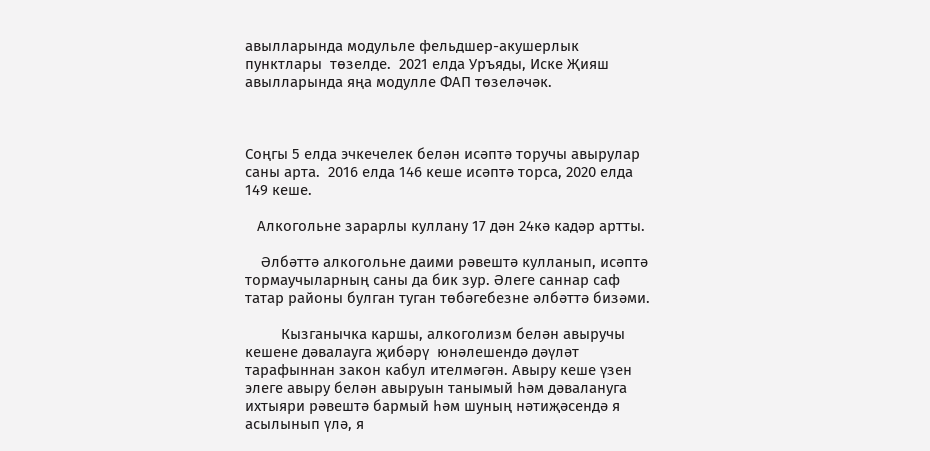авылларында модульле фельдшер-акушерлык пунктлары  төзелде.  2021 елда Уръяды, Иске Җияш авылларында яңа модулле ФАП төзеләчәк.



Соңгы 5 елда эчкечелек белән исәптә торучы авырулар саны арта.  2016 елда 146 кеше исәптә торса, 2020 елда 149 кеше.

   Алкогольне зарарлы куллану 17 дән 24кә кадәр артты.

    Әлбәттә алкогольне даими рәвештә кулланып, исәптә тормаучыларның саны да бик зур. Әлеге саннар саф татар районы булган туган төбәгебезне әлбәттә бизәми.

         Кызганычка каршы, алкоголизм белән авыручы кешене дәвалауга җибәрү  юнәлешендә дәүләт тарафыннан закон кабул ителмәгән. Авыру кеше үзен  элеге авыру белән авыруын танымый һәм дәвалануга ихтыяри рәвештә бармый һәм шуның нәтиҗәсендә я асылынып үлә, я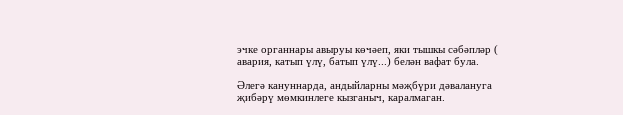эчке органнары авыруы көчәеп, яки тышкы сәбәпләр ( авария, катып үлү, батып үлү...) белән вафат була.

Әлегә кануннарда, андыйларны мәҗбүри дәвалануга җибәрү мөмкинлеге кызганыч, каралмаган.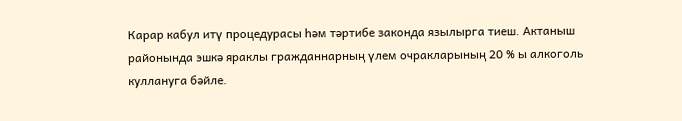Карар кабул итү процедурасы һәм тәртибе законда язылырга тиеш. Актаныш районында эшкә яраклы гражданнарның үлем очракларының 20 % ы алкоголь куллануга бәйле.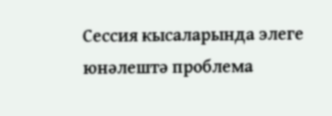Сессия кысаларында элеге юнәлештә проблема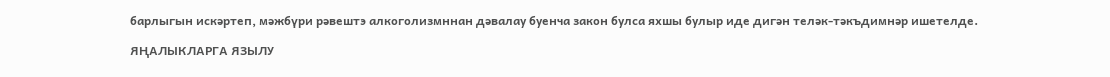барлыгын искәртеп, мәжбүри рәвештэ алкоголизмннан дәвалау буенча закон булса яхшы булыр иде дигән теләк-тәкъдимнәр ишетелде.

ЯҢАЛЫКЛАРГА ЯЗЫЛУ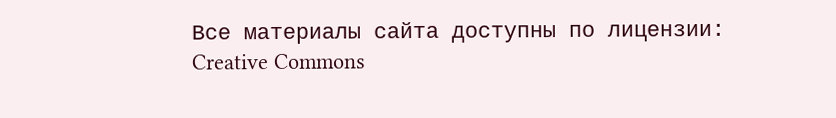Все материалы сайта доступны по лицензии:
Creative Commons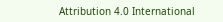Attribution 4.0 International